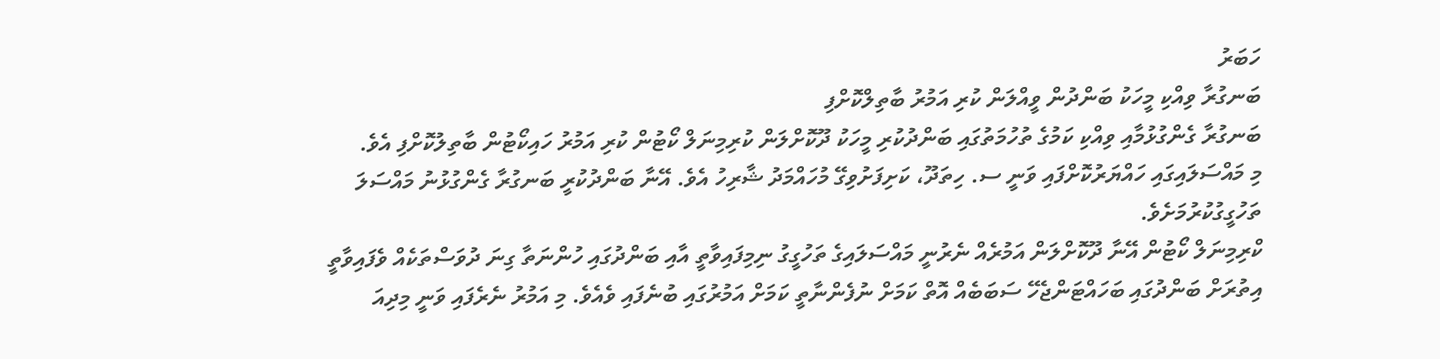ހަބަރު
ބަނގުރާ ވިއްކި މީހަކު ބަންދުން ވީއްލަން ކުރި އަމުރު ބާތިލްކޮށްފި
ބަނގުރާ ގެންގުޅުމާއި ވިއްކި ކަމުގެ ތުހުމަތުގައި ބަންދުކުރި މީހަކު ދޫކޮށްލަން ކުރިމިނަލް ކޯޓުން ކުރި އަމުރު ހައިކޯޓުން ބާތިލުކޮށްފި އެވެ.
މި މައްސަލައިގައި ހައްޔަރުކޮށްފައި ވަނީ ސ. ހިތަދޫ، ކަށިފަށުވިގޭ މުހައްމަދު ޝާރިހު އެވެ. އޭނާ ބަންދުކުރީ ބަނގުރާ ގެންގުޅުނު މައްސަލަ ތަހުގީގުކުރުމަށެވެ.
ކްރިމިނަލް ކޯޓުން އޭނާ ދޫކޮށްލަން އަމުރެއް ނެރުނީ މައްސަލައިގެ ތަހުގީގު ނިމިފައިވާތީ އާއި ބަންދުގައި ހުންނަތާ ގިނަ ދުވަސްތަކެއް ވެފައިވާތީ އިތުރަށް ބަންދުގައި ބަހައްޓަންޖެހޭ ސަބަބެއް އޮތް ކަމަށް ނުފެންނާތީ ކަމަށް އަމުރުގައި ބުނެފައި ވެއެވެ. މި އަމުރު ނެރެފައި ވަނީ މިދިއަ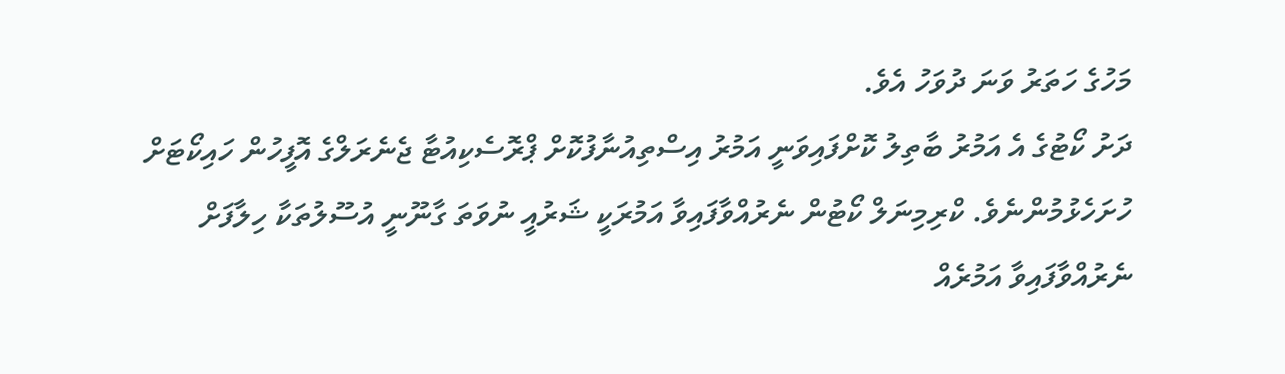މަހުގެ ހަތަރު ވަނަ ދުވަހު އެވެ.
ދަށު ކޯޓުގެ އެ އަމުރު ބާތިލު ކޮށްފައިވަނީ އަމުރު އިސްތިއުނާފުކޮށް ޕްރޮސެކިއުޓާ ޖެނެރަލްގެ އޮފީހުން ހައިކޯޓަށް ހުށަހެޅުމުންނެވެ. ކްރިމިނަލް ކޯޓުން ނެރުއްވާފައިވާ އަމުރަކީ ޝަރުއީ ނުވަތަ ގާނޫނީ އުސޫލުތަކާ ހިލާފަށް ނެރުއްވާފައިވާ އަމުރެއް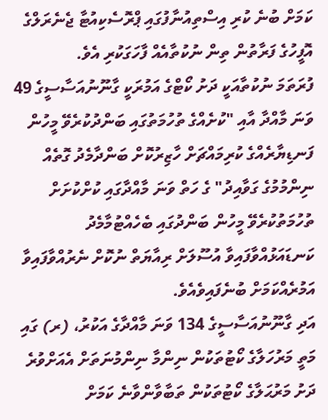ކަމަށް ބުނެ ކުރި އިސްތިއުނާފުގައި ޕްރޮސެކިއުޓާ ޖެނެރަލްގެ އޮފީހުގެ ފަރާތުން ތިން ނުކުތާއެއް ފާހަގަކުރި އެވެ.
ފުރަތަމަ ނުކުތާއަކީ ދަށު ކޯޓްގެ އަމުރަކީ ގާނޫނުއަސާސީގެ 49 ވަނަ މާއްދާ އާއި "ކުށެއްގެ ތުހުމަތުގައި ބަންދުކުރެވޭ މީހުން ފަނޑިޔާރެއްގެ ކުރިމައްޗަށް ހާޒިރުކޮށް ބަންދާމެދު ގޮތެއް ނިންމުމުގެ ގަވާއިދު" ގެ ހަތް ވަނަ މާއްދާގައި ކުށްކުށަށް ތުހުމަތުކުރެވޭ މީހުން ބަންދުގައި ބެހެއްޓުމާމެދު ކަނޑައަޅުއްވާފައިވާ އުސޫލަށް ރިއާޔަތް ނުކޮށް ނެރުއްވާފައިވާ އަމުރެއްކަމަށް ބުނެފައިވެއެވެ.
އަދި ގާނޫނުއަސާސީގެ 134 ވަނަ މާއްދާގެ އަކުރު، (ރ) ގައި މަތީ މަރުހަލާގެ ކޯޓުތަކުން ނިންމާ ނިންމުނަތަށް އެއަށްވުރެ ދަށު މަރުޙަލާގެ ކޯޓުތަކުން ތަބާވާންވާނެ ކަމަށް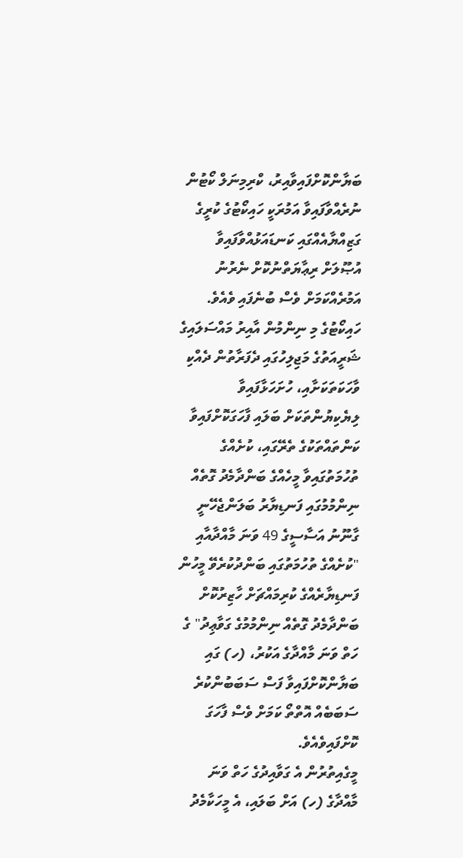ބަޔާންކޮށްފައިވާއިރު، ކްރިމިނަލް ކޯޓުން ނުރެއްވާފައިވާ އަމުރަކީ ހައިކޯޓުގެ ކުރީގެ ގަޒިއްޔާއެއްގައި ކަނޑައަޅުއްވާފައިވާ އުޞޫލަށް ރިޢާޔަތްނުކޮށް ނެރުނު އަމުރެއްކަމަށް ވެސް ބުނެފައި ވެއެވެ.
ހައިކޯޓުގެ މި ނިންމުން އާއިރު މައްސަލައިގެ ޝަރީއަތުގެ މަޖިލިހުގައި ދެފަރާތުން ދެއްކި ވާހަކަތަކަށާއި، ހުށަހަޅާފައިވާ ލިޔެކިޔުންތަކަށް ބަލައި ފާހަގަކޮށްފައިވާ ކަންތައްތަކުގެ ތެރޭގައި، ކުށެއްގެ ތުހުމަތުގައިވާ މީހެއްގެ ބަންދާމެދު ގޮތެއް ނިންމުމުގައި ފަނޑިޔާރު ބަލަންޖެހޭނީ ގާނޫނު އަސާސީގެ 49 ވަނަ މާއްދާއާއި "ކުށެއްގެ ތުހުމަތުގައި ބަންދުކުރެވޭ މީހުން ފަނޑިޔާރެއްގެ ކުރިމައްޗަށް ހާޒިރުކޮށް ބަންދާމެދު ގޮތެއް ނިންމުމުގެ ގަވާޢިދު" ގެ ހަތް ވަނަ މާއްދާގެ އަކުރު، (ހ) ގައި ބަޔާންކޮށްފައިވާ ފަސް ސަބަބުންކުރެ ސަބަބެއް އޮތްތޯ ކަމަށް ވެސް ފާހަގަ ކޮށްފައިވެއެވެ.
މީގެއިތުރުން އެ ގަވާއިދުގެ ހަތް ވަނަ މާއްދާގެ (ހ) އަށް ބަލައި، އެ މީހަކާމެދު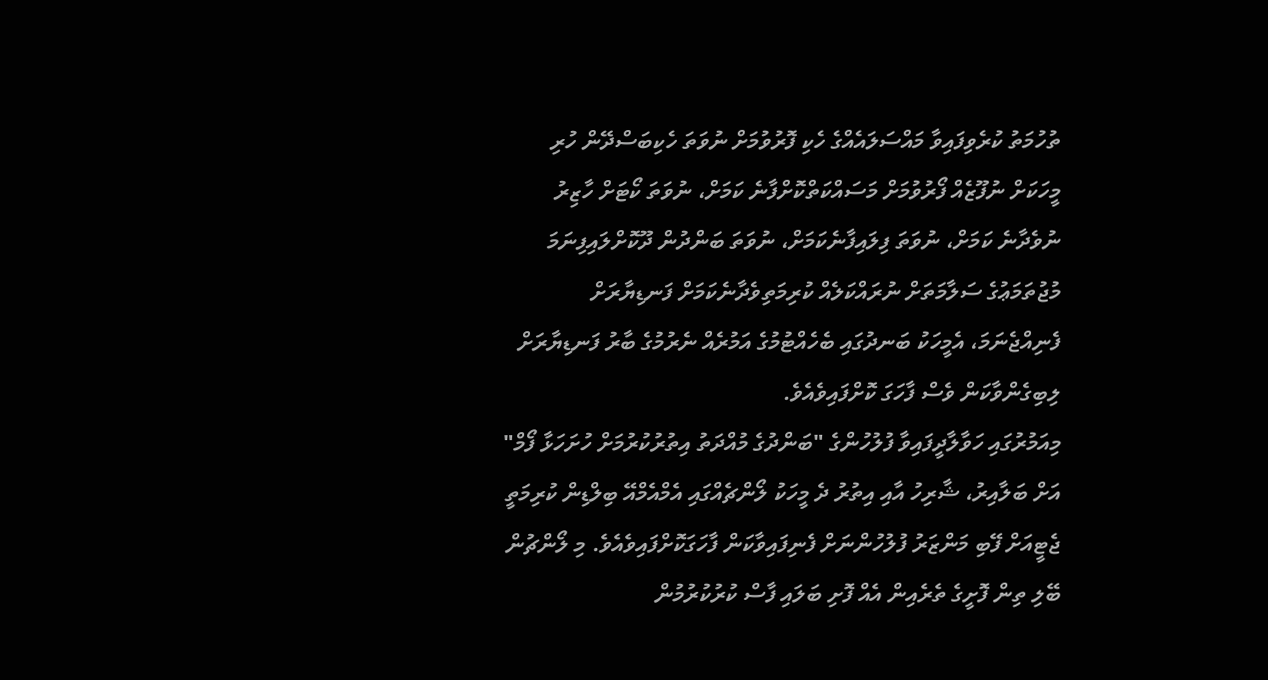ތުހުމަތު ކުރެވިފައިވާ މައްސަލައެއްގެ ހެކި ފޮރުވުމަށް ނުވަތަ ހެކިބަސްދޭން ހުރި މީހަކަށް ނުފޫޒެއް ފޯރުވުމަށް މަސައްކަތްކޮށްފާނެ ކަމަށް، ނުވަތަ ކޯޓަށް ހާޒިރު ނުވެދާނެ ކަމަށް، ނުވަތަ ފިލައިފާނެކަމަށް، ނުވަތަ ބަންދުން ދޫކޮށްލައިފިނަމަ މުޖުތަމަޢުގެ ސަލާމަތަށް ނުރައްކަލެއް ކުރިމަތިވެދާނެކަމަށް ފަނޑިޔާރަށް ފެނިއްޖެނަމަ، އެމީހަކު ބަނދުގައި ބެހެއްޓުމުގެ އަމުރެއް ނެރުމުގެ ބާރު ފަނޑިޔާރަށް ލިބިގެންވާކަން ވެސް ފާހަގަ ކޮށްފައިވެއެވެ.
މިއަމުރުގައި ހަވާލާދީފައިވާ ފުލުހުންގެ "ބަންދުގެ މުއްދަތު އިތުރުކުރުމަށް ހުށަހަޅާ ފޯމް" އަށް ބަލާއިރު، ޝާރިހު އާއި އިތުރު ދެ މީހަކު ލޯންޗެއްގައި އެމްއެމްއޭ ބިލްޑިން ކުރިމަތީ ޖެޓީއަށް ފޭބި މަންޒަރު ފުލުހުންނަށް ފެނިފައިވާކަން ފާހަގަކޮށްފައިވެއެވެ. މި ލޯންޗުން ބޭލި ތިން ފޮށީގެ ތެރެއިން އެއް ފޮށި ބަލައި ފާސް ކުރުކުރުމުން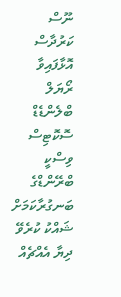ނޫސް ކަރުދާސް އޮޅާފައިވާ ރޯޔަލް ބްލެންޑެޑް ސޮކޮޓިސް ވިސްކީ ބްރޭންޑްގެ ބަނގުރާކަމަށް ޝައްކު ކުރެވޭ ދިޔާ އެއްޗެއް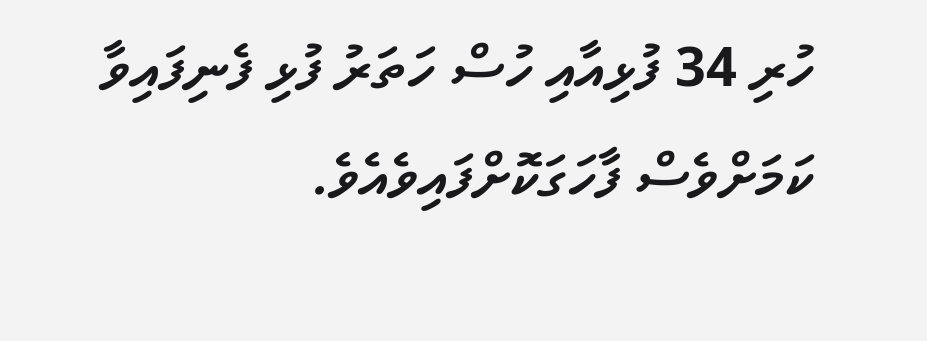ހުރި 34 ފުޅިއާއި ހުސް ހަތަރު ފުޅި ފެނިފައިވާ ކަމަށްވެސް ފާހަގަކޮށްފައިވެއެވެ.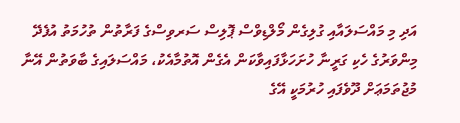އަދި މި މައްސަލައާއި ގުލިގެން މޯލްޑިވްސް ޕޮލިސް ސަރވިސްގެ ފަރާތުން ތުހުމަތު އުފެދޭ މިންވަރުގެ ހެކި ގަރީނާ ހުށަހަޅާފައިވާކަން އެގެން އޮތުމާއެކު، މައްސަލައިގެ ބާވަތުން އޭނާ މުޖުތަމަޢަށް ދޫވެފައި ހުރުމަކީ އޭގެ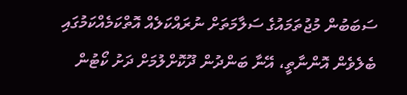ސަބަބުން މުޖުތަމައުގެ ސަލާމަތަށް ނުރައްކަލެއް އޮތްކަމެއްކަމުގައި ބެލެވެން އޮންނާތީ، އޭނާ ބަންދުން ދޫކޮށްލުމަށް ދަށު ކޯޓުން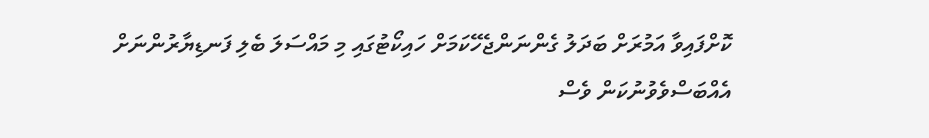ކޮށްފައިވާ އަމުރަށް ބަދަލު ގެންނަންޖެހޭކަމަށް ހައިކޯޓުގައި މި މައްސަލަ ބެލި ފަނޑިޔާރުންނަށް އެއްބަސްވެވުނުކަން ވެސް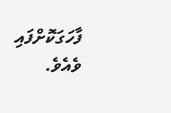ފާހަގަކޮށްފައި ވެއެވެ.